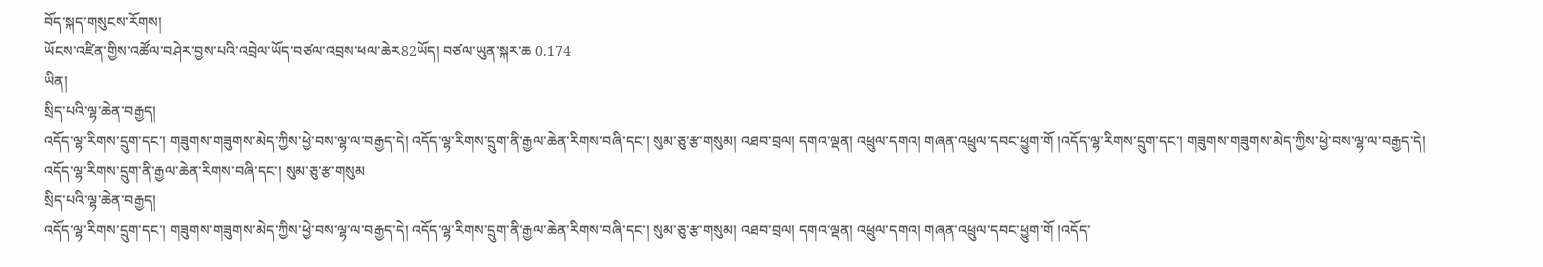བོད་སྐད་གསུངས་རོགས།
ཡོངས་འཛིན་གྱིས་འཚོལ་བཤེར་བྱས་པའི་འབྲེལ་ཡོད་བཙལ་འབྲས་ཕལ་ཆེར82ཡོད། བཙལ་ཡུན་སྐར་ཆ 0.174
ཡིན།
སྲིད་པའི་ལྷ་ཆེན་བརྒྱད།
འདོད་ལྷ་རིགས་དྲུག་དང་། གཟུགས་གཟུགས་མེད་ཀྱིས་ཕྱེ་བས་ལྷ་ལ་བརྒྱད་དེ། འདོད་ལྷ་རིགས་དྲུག་ནི་རྒྱལ་ཆེན་རིགས་བཞི་དང་། སུམ་ཅུ་རྩ་གསུམ། འཐབ་བྲལ། དགའ་ལྡན། འཕྲུལ་དགའ། གཞན་འཕྲུལ་དབང་ཕྱུག་གོ །འདོད་ལྷ་རིགས་དྲུག་དང་། གཟུགས་གཟུགས་མེད་ཀྱིས་ཕྱེ་བས་ལྷ་ལ་བརྒྱད་དེ། འདོད་ལྷ་རིགས་དྲུག་ནི་རྒྱལ་ཆེན་རིགས་བཞི་དང་། སུམ་ཅུ་རྩ་གསུམ
སྲིད་པའི་ལྷ་ཆེན་བརྒྱད།
འདོད་ལྷ་རིགས་དྲུག་དང་། གཟུགས་གཟུགས་མེད་ཀྱིས་ཕྱེ་བས་ལྷ་ལ་བརྒྱད་དེ། འདོད་ལྷ་རིགས་དྲུག་ནི་རྒྱལ་ཆེན་རིགས་བཞི་དང་། སུམ་ཅུ་རྩ་གསུམ། འཐབ་བྲལ། དགའ་ལྡན། འཕྲུལ་དགའ། གཞན་འཕྲུལ་དབང་ཕྱུག་གོ །འདོད་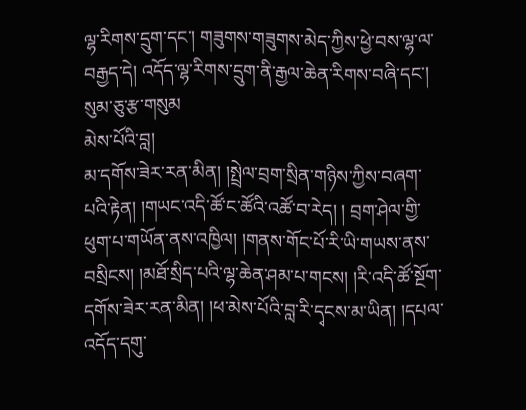ལྷ་རིགས་དྲུག་དང་། གཟུགས་གཟུགས་མེད་ཀྱིས་ཕྱེ་བས་ལྷ་ལ་བརྒྱད་དེ། འདོད་ལྷ་རིགས་དྲུག་ནི་རྒྱལ་ཆེན་རིགས་བཞི་དང་། སུམ་ཅུ་རྩ་གསུམ
མེས་པོའི་བླ།
མ་དགོས་ཟེར་རན་མིན། །སྤྲེལ་བྲག་སྲིན་གཉིས་ཀྱིས་བཞག་པའི་རྟེན། །གཡང་འདི་ཚོ་ང་ཚོའི་འཚོ་བ་རེད། ། བྲག་ཤེལ་གྱི་ཕུག་པ་གཡོན་ནས་འཁྱིལ། །གནས་གོང་པོ་རི་ཡི་གཡས་ནས་བསྲིངས། །མཐོ་སྲིད་པའི་ལྷ་ཆེན་ཤམ་པ་གངས། །རི་འདི་ཚོ་སྔོག་དགོས་ཟེར་རན་མིན། །ཕ་མེས་པོའི་བླ་རི་དྭངས་མ་ཡིན། །དཔལ་འདོད་དགུ་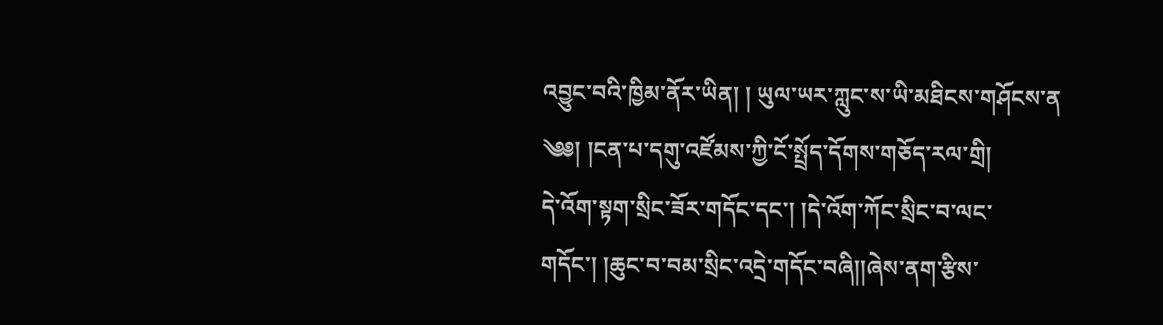འབྱུང་བའི་ཁྱིམ་ནོར་ཡིན། ། ཡུལ་ཡར་ཀླུང་ས་ཡི་མཐིངས་གཤོངས་ན
༄༅། །ངན་པ་དགུ་འཛོམས་ཀྱི་ངོ་སྤྲོད་དོགས་གཅོད་རལ་གྲི།
དེ་འོག་སྟག་སྲིང་ཟོར་གདོང་དང་། །དེ་འོག་ཀོང་སྲིང་བ་ལང་གདོང་། །ཆུང་བ་བམ་སྲིང་འདྲེ་གདོང་བཞི།།ཞེས་ནག་རྩིས་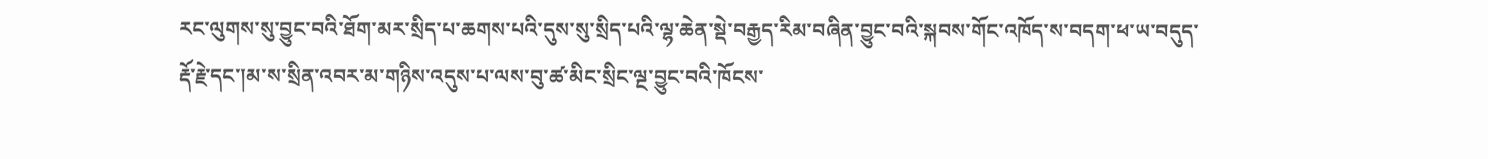རང་ལུགས་སུ་བྱུང་བའི་ཐོག་མར་སྲིད་པ་ཆགས་པའི་དུས་སུ་སྲིད་པའི་ལྷ་ཆེན་སྡེ་བརྒྱད་རིམ་བཞིན་བྱུང་བའི་སྐབས་གོང་འཁོད་ས་བདག་ཕ་ཡ་བདུད་རྡོ་རྗེ་དང་།མ་ས་སྲིན་འབར་མ་གཉིས་འདུས་པ་ལས་བུ་ཚ་མིང་སྲིང་ལྔ་བྱུང་བའི་ཁོངས་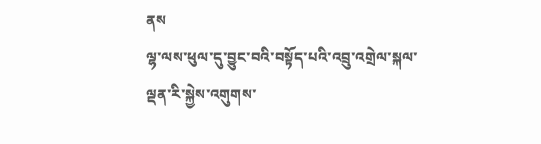ནས
ལྷ་ལས་ཕུལ་དུ་བྱུང་བའི་བསྟོད་པའི་འབྲུ་འགྲེལ་སྐལ་ལྡན་རི་སྐྱེས་འགུགས་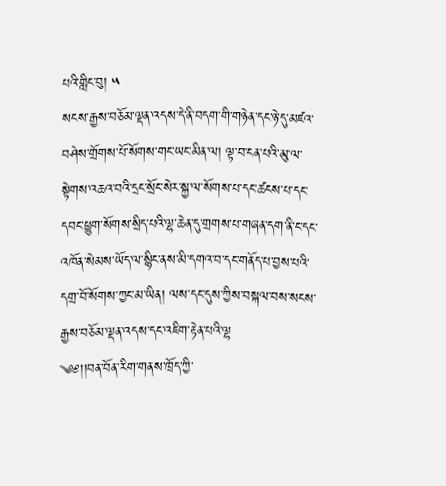པའི་གླིང་བུ། ༥
སངས་རྒྱས་བཅོམ་ལྡན་འདས་དེ་ནི་བདག་གི་གཉེན་དང་ཉེ་དུ་མཛའ་བཤེས་གྲོགས་པོ་སོགས་གང་ཡང་མིན་ལ། ལྟ་བ་ངན་པའི་མུ་ལ་སྟེགས་འཆའ་བའི་དྲང་སྲོང་སེར་སྐྱ་ལ་སོགས་པ་དང་ཚངས་པ་དང་དབང་ཕྱུག་སོགས་སྲིད་པའི་ལྷ་ཆེན་དུ་གྲགས་པ་གཞན་དག་ནི་ང་དང་འཁོན་སེམས་ཡོད་ལ་སྙིང་ནས་མི་དགའ་བ་དང་གནོད་པ་བྱས་པའི་དགྲ་བོ་སོགས་ཀྱང་མ་ཡིན། ལས་དང་དུས་ཀྱིས་བསྐལ་བས་སངས་རྒྱས་བཅོམ་ལྡན་འདས་དང་འཇིག་རྟེན་པའི་ལྷ
༄༅།།བན་བོན་རིག་གནས་ཁྲོད་ཀྱི་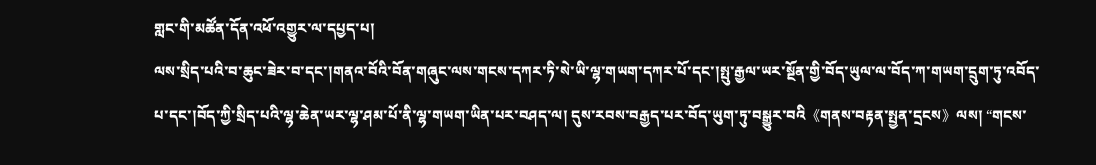གླང་གི་མཚོན་དོན་འཕོ་འགྱུར་ལ་དཔྱད་པ།
ལས་སྲིད་པའི་བ་ཆུང་ཟེར་བ་དང་།གནའ་བོའི་བོན་གཞུང་ལས་གངས་དཀར་ཏི་སེ་ཡི་ལྷ་གཡག་དཀར་པོ་དང་།སྤུ་རྒྱལ་ཡར་སྔོན་གྱི་བོད་ཡུལ་ལ་བོད་ཀ་གཡག་དྲུག་ཏུ་འབོད་པ་དང་།བོད་ཀྱི་སྲིད་པའི་ལྷ་ཆེན་ཡར་ལྷ་ཤམ་པོ་ནི་ལྷ་གཡག་ཡིན་པར་བཤད་ལ། དུས་རབས་བརྒྱད་པར་བོད་ཡུག་ཏུ་བསྒྱུར་བའི《གནས་བརྟན་སྤྱན་དྲངས》ལས། “གངས་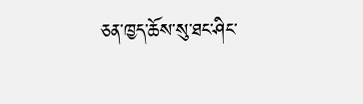ཅན་ཁྱད་ཆོས་སུ་ཐང་ཤིང་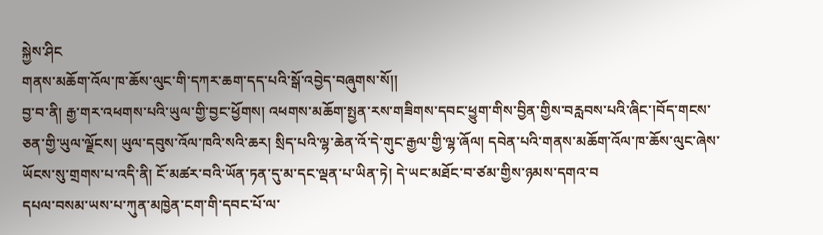སྐྱེས་ཤིང
གནས་མཆོག་འོལ་ཁ་ཆོས་ལུང་གི་དཀར་ཆག་དད་པའི་སྒོ་འབྱེད་བཞུགས་སོ།།
བྱ་བ་ནི། རྒྱ་གར་འཕགས་པའི་ཡུལ་གྱི་བྱང་ཕྱོགས། འཕགས་མཆོག་སྤྱན་རས་གཟིགས་དབང་ཕྱུག་གིས་བྱིན་གྱིས་བརླབས་པའི་ཞིང་།བོད་གངས་ཅན་གྱི་ཡུལ་ལྗོངས། ཡུལ་དབུས་འོལ་ཁའི་སའི་ཆར། སྲིད་པའི་ལྷ་ཆེན་འོ་དེ་གུང་རྒྱལ་གྱི་ལྷ་ཞོལ། དབེན་པའི་གནས་མཆོག་འོལ་ཁ་ཆོས་ལུང་ཞེས་ཡོངས་སུ་གྲགས་པ་འདི་ནི། ངོ་མཚར་བའི་ཡོན་ཏན་དུ་མ་དང་ལྡན་པ་ཡིན་ཏེ། དེ་ཡང་མཐོང་བ་ཙམ་གྱིས་ཉམས་དགའ་བ
དཔལ་བསམ་ཡས་པ་ཀུན་མཁྱེན་ངག་གི་དབང་པོ་ལ་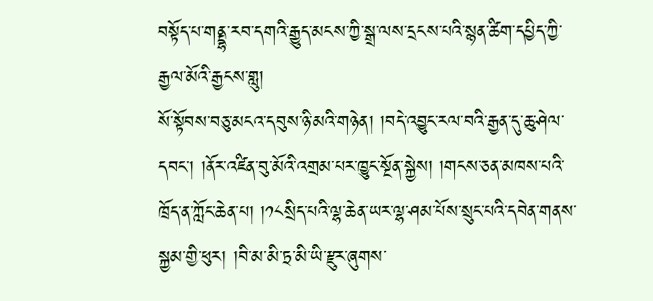བསྟོད་པ་གནྡྷ་རབ་དགའི་རྒྱུད་མངས་ཀྱི་སྒྲ་ལས་དྲངས་པའི་སྙན་ཚིག་དཔྱིད་ཀྱི་རྒྱལ་མོའི་རྒྱངས་གླུ།
སོ་སྟོབས་བཅུ་མངའ་དབུས་ཉི་མའི་གཉེན། །བདེ་འབྱུང་རལ་བའི་རྒྱན་དུ་ཆུ་ཤེལ་དབང་། །ནོར་འཛིན་བུ་མོའི་འགྲམ་པར་ཁྱུང་སྔོན་སྐྱེས། །གངས་ཅན་མཁས་པའི་ཁྲོད་ན་ཀློང་ཆེན་པ། །༡༨སྲིད་པའི་ལྷ་ཆེན་ཡར་ལྷ་ཤམ་པོས་སྲུང་པའི་དབེན་གནས་སྐྱམ་གྱི་ཕུར། །བི་མ་མི་ཏྲ་མི་ཡི་རྫུར་ཞུགས་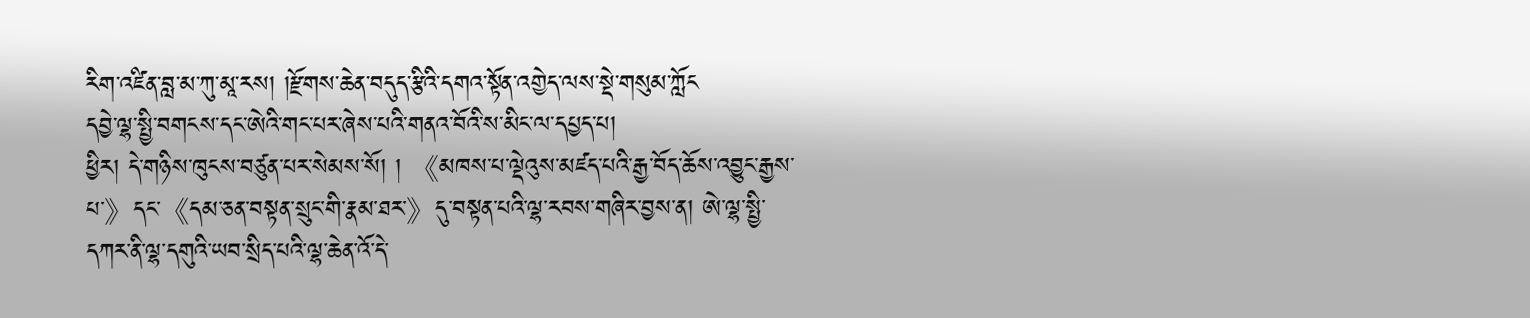རིག་འཛིན་བླ་མ་ཀུ་མཱ་རས། །རྫོགས་ཆེན་བདུད་རྩིའི་དགའ་སྟོན་འགྱེད་ལས་སྡེ་གསུམ་ཀློང
དབྱེ་ལྷ་སྤྱི་བགངས་དང་ཨེའི་གང་པར་ཞེས་པའི་གནའ་བོའི་ས་མིང་ལ་དཔྱད་པ།
ཕྱིར། དེ་གཉིས་ཁུངས་བཙུན་པར་སེམས་སོ། ། 《མཁས་པ་ལྡེའུས་མཛད་པའི་རྒྱ་བོད་ཆོས་འབྱུང་རྒྱས་པ་》དང་《དམ་ཅན་བསྟན་སྲུང་གི་རྣམ་ཐར་》དུ་བསྟན་པའི་ལྷ་རབས་གཞིར་བྱས་ན། ཨེ་ལྷ་སྤྱི་དཀར་ནི་ལྷ་དགུའི་ཡབ་སྲིད་པའི་ལྷ་ཆེན་འོ་དེ་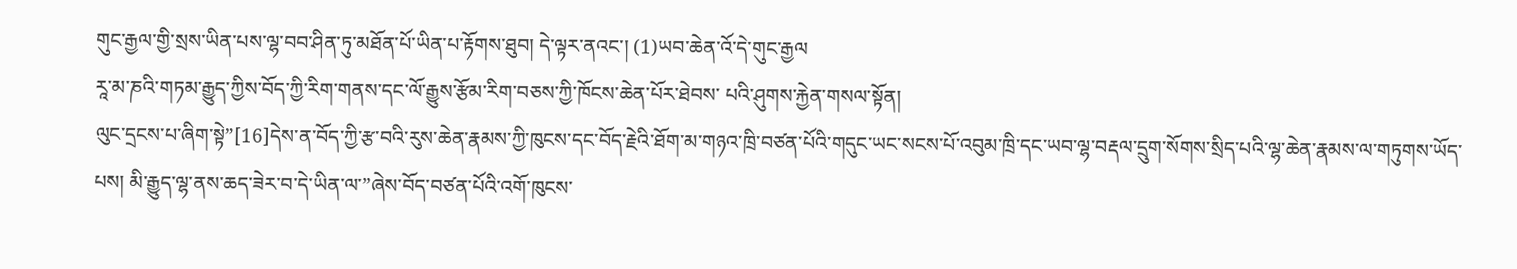གུང་རྒྱལ་གྱི་སྲས་ཡིན་པས་ལྷ་བབ་ཤིན་ཏུ་མཐོན་པོ་ཡིན་པ་རྟོགས་ཐུབ། དེ་ལྟར་ནའང་། (1)ཡབ་ཆེན་འོ་དེ་གུང་རྒྱལ
རཱ་མ་ཎའི་གཏམ་རྒྱུད་ཀྱིས་བོད་ཀྱི་རིག་གནས་དང་ལོ་རྒྱུས་རྩོམ་རིག་བཅས་ཀྱི་ཁོངས་ཆེན་པོར་ཐེབས་ པའི་ཤུགས་རྐྱེན་གསལ་སྟོན།
ལུང་དྲངས་པ་ཞིག་སྟེ”[16]དེས་ན་བོད་ཀྱི་རྩ་བའི་རུས་ཆེན་རྣམས་ཀྱི་ཁུངས་དང་བོད་རྗེའི་ཐོག་མ་གཉའ་ཁྲི་བཙན་པོའི་གདུང་ཡང་སངས་པོ་འབུམ་ཁྲི་དང་ཡབ་ལྷ་བརྡལ་དྲུག་སོགས་སྲིད་པའི་ལྷ་ཆེན་རྣམས་ལ་གཏུགས་ཡོད་པས། མི་རྒྱུད་ལྷ་ནས་ཆད་ཟེར་བ་དེ་ཡིན་ལ་”ཞེས་བོད་བཙན་པོའི་འགོ་ཁུངས་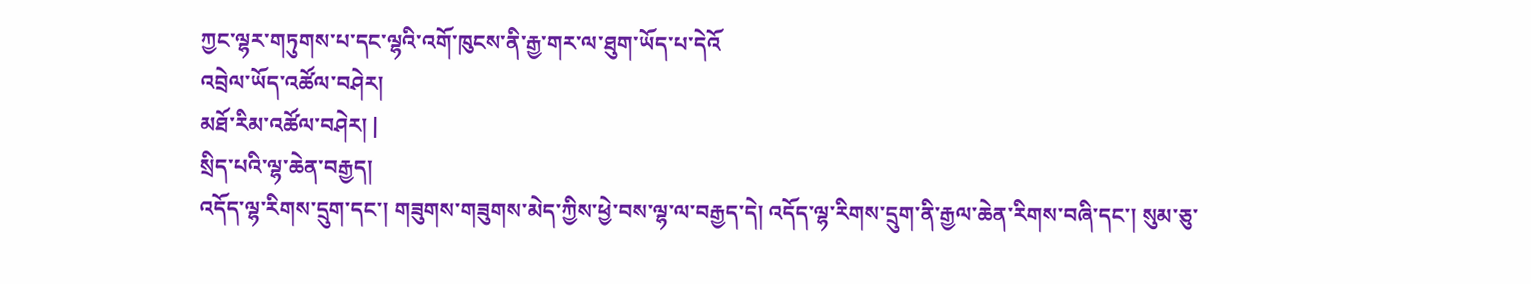ཀྱང་ལྷར་གཏུགས་པ་དང་ལྷའི་འགོ་ཁུངས་ནི་རྒྱ་གར་ལ་ཐུག་ཡོད་པ་དེའོ
འབྲེལ་ཡོད་འཚོལ་བཤེར།
མཐོ་རིམ་འཚོལ་བཤེར། |
སྲིད་པའི་ལྷ་ཆེན་བརྒྱད།
འདོད་ལྷ་རིགས་དྲུག་དང་། གཟུགས་གཟུགས་མེད་ཀྱིས་ཕྱེ་བས་ལྷ་ལ་བརྒྱད་དེ། འདོད་ལྷ་རིགས་དྲུག་ནི་རྒྱལ་ཆེན་རིགས་བཞི་དང་། སུམ་ཅུ་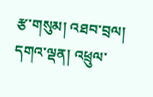རྩ་གསུམ། འཐབ་བྲལ། དགའ་ལྡན། འཕྲུལ་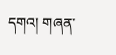དགའ། གཞན་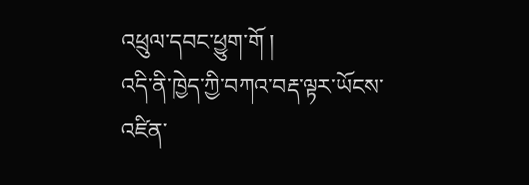འཕྲུལ་དབང་ཕྱུག་གོ །
འདི་ནི་ཁྱེད་ཀྱི་བཀའ་བརྡ་ལྟར་ཡོངས་འཛིན་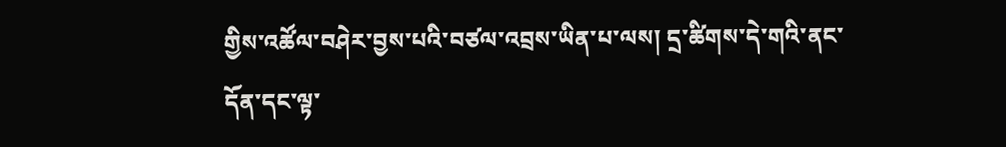གྱིས་འཚོལ་བཤེར་བྱས་པའི་བཙལ་འབྲས་ཡིན་པ་ལས། དྲ་ཚིགས་དེ་གའི་ནང་དོན་དང་ལྟ་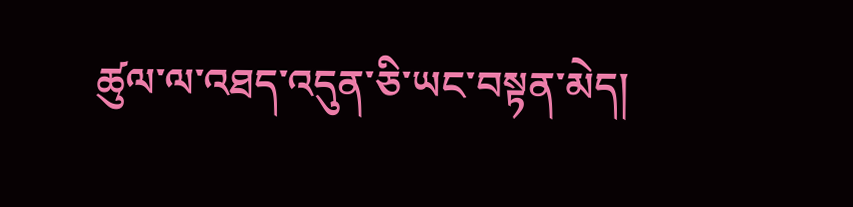ཚུལ་ལ་འཐད་འདུན་ཅི་ཡང་བསྟན་མེད།